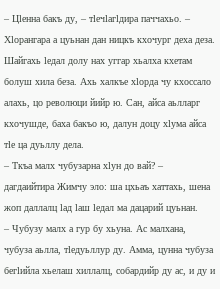– Цӏенна бакъ ду, – тӏечӏагӏдира паччахьо. – Хӏорангара а цуьнан дан ницкъ кхочург деха деза. Шайгахь ӏедал долу нах уггар хьалха кхетам болуш хила беза. Ахь халкъе хӏорда чу кхоссало алахь, цо революци йийр ю. Сан, айса аьлларг кхочушде, баха бакъо ю, далун доцу хӏума айса тӏе ца дуьллу дела.
– Ткъа малх чубузарна хӏун до вай? – дагдаийтира Жимчу эло: ша цхьаъ хаттахь, шена жоп даллалц ӏад ӏаш ӏедал ма дацарий цуьнан.
– Чубузу малх а гур бу хьуна. Ас малхана, чубуза аьлла, тӏедуьллур ду. Амма, цунна чубуза бегӏийла хьелаш хиллалц, собардийр ду ас, и ду и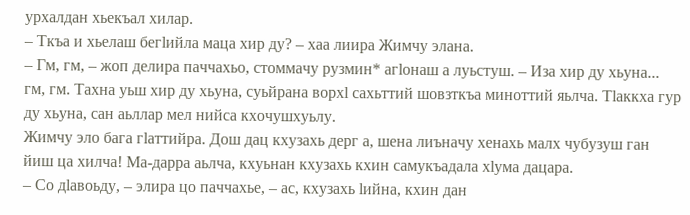урхалдан хьекъал хилар.
– Ткъа и хьелаш бегӏийла маца хир ду? – хаа лиира Жимчу элана.
– Гм, гм, – жоп делира паччахьо, стоммачу рузмин* агӏонаш а луьстуш. – Иза хир ду хьуна... гм, гм. Тахна уьш хир ду хьуна, суьйрана ворхӏ сахьттий шовзткъа миноттий яьлча. Тӏаккха гур ду хьуна, сан аьллар мел нийса кхочушхуьлу.
Жимчу эло бага гӏаттийра. Дош дац кхузахь дерг а, шена лиъначу хенахь малх чубузуш ган йиш ца хилча! Ма-дарра аьлча, кхуьнан кхузахь кхин самукъадала хӏума дацара.
– Со дӏавоьду, – элира цо паччахье, – ас, кхузахь ӏийна, кхин дан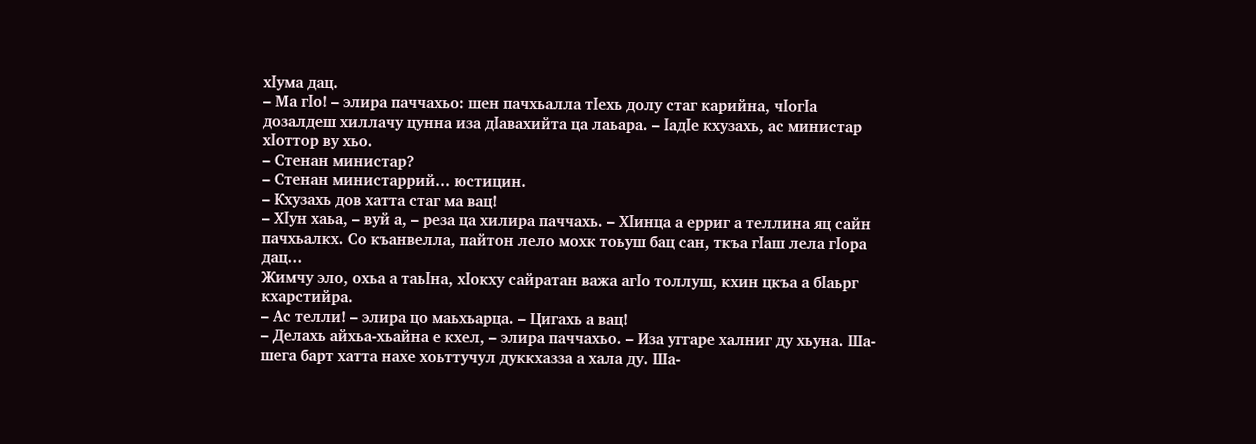хӏума дац.
– Ма гӏо! – элира паччахьо: шен пачхьалла тӏехь долу стаг карийна, чӏогӏа дозалдеш хиллачу цунна иза дӏавахийта ца лаьара. – ӏадӏе кхузахь, ас министар хӏоттор ву хьо.
– Стенан министар?
– Стенан министаррий... юстицин.
– Кхузахь дов хатта стаг ма вац!
– Хӏун хаьа, – вуй а, – реза ца хилира паччахь. – Хӏинца а ерриг а теллина яц сайн пачхьалкх. Со къанвелла, пайтон лело мохк тоьуш бац сан, ткъа гӏаш лела гӏора дац...
Жимчу эло, охьа а таьӏна, хӏокху сайратан важа агӏо толлуш, кхин цкъа а бӏаьрг кхарстийра.
– Ас телли! – элира цо маьхьарца. – Цигахь а вац!
– Делахь айхьа-хьайна е кхел, – элира паччахьо. – Иза уггаре халниг ду хьуна. Ша-шега барт хатта нахе хоьттучул дуккхазза а хала ду. Ша-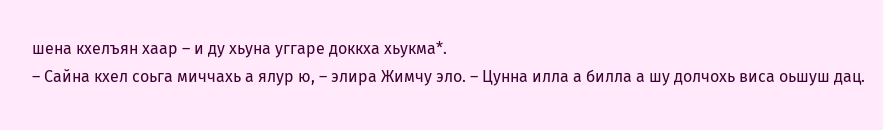шена кхелъян хаар – и ду хьуна уггаре доккха хьукма*.
– Сайна кхел соьга миччахь а ялур ю, – элира Жимчу эло. – Цунна илла а билла а шу долчохь виса оьшуш дац.